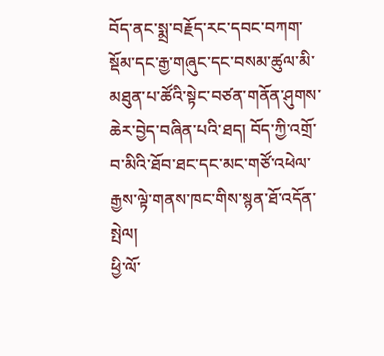བོད་ནང་སྨྲ་བརྗོད་རང་དབང་བཀག་སྡོམ་དང་རྒྱ་གཞུང་དང་བསམ་ཚུལ་མི་མཐུན་པ་ཚོའི་སྟེང་བཙན་གནོན་ཤུགས་ཆེར་བྱེད་བཞིན་པའི་ཐད། བོད་ཀྱི་འགྲོ་བ་མིའི་ཐོབ་ཐང་དང་མང་གཙོ་འཕེལ་རྒྱས་ལྟེ་གནས་ཁང་གིས་སྙན་ཐོ་འདོན་སྤེལ།
ཕྱི་ལོ་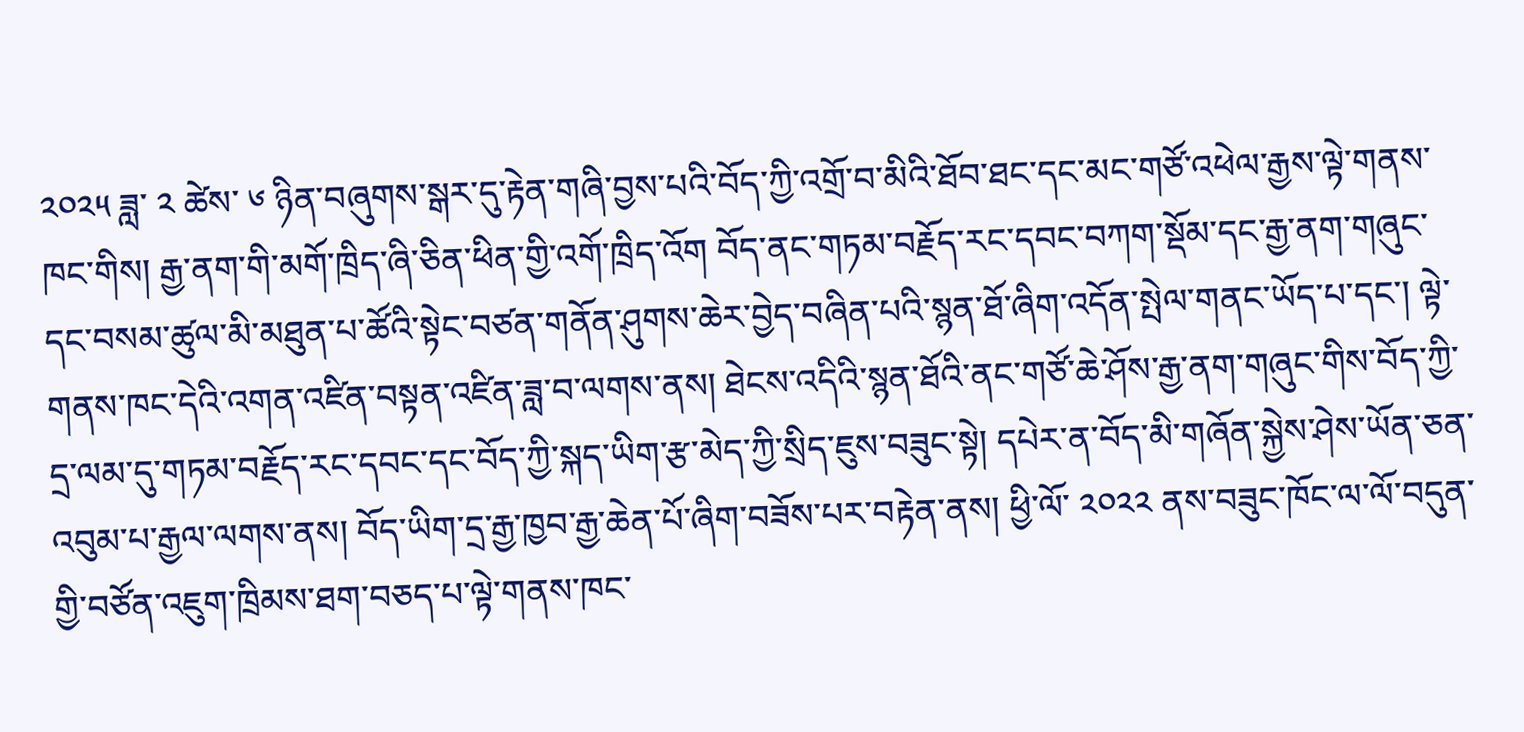༢༠༢༥ ཟླ་ ༢ ཚེས་ ༦ ཉིན་བཞུགས་སྒར་དུ་རྟེན་གཞི་བྱས་པའི་བོད་ཀྱི་འགྲོ་བ་མིའི་ཐོབ་ཐང་དང་མང་གཙོ་འཕེལ་རྒྱས་ལྟེ་གནས་ཁང་གིས། རྒྱ་ནག་གི་མགོ་ཁྲིད་ཞི་ཅིན་ཕིན་གྱི་འགོ་ཁྲིད་འོག བོད་ནང་གཏམ་བརྗོད་རང་དབང་བཀག་སྡོམ་དང་རྒྱ་ནག་གཞུང་དང་བསམ་ཚུལ་མི་མཐུན་པ་ཚོའི་སྟེང་བཙན་གནོན་ཤུགས་ཆེར་བྱེད་བཞིན་པའི་སྙན་ཐོ་ཞིག་འདོན་སྤེལ་གནང་ཡོད་པ་དང་། ལྟེ་གནས་ཁང་དེའི་འགན་འཛིན་བསྟན་འཛིན་ཟླ་བ་ལགས་ནས། ཐེངས་འདིའི་སྙན་ཐོའི་ནང་གཙོ་ཆེ་ཤོས་རྒྱ་ནག་གཞུང་གིས་བོད་ཀྱི་དྲ་ལམ་དུ་གཏམ་བརྗོད་རང་དབང་དང་བོད་ཀྱི་སྐད་ཡིག་རྩ་མེད་ཀྱི་སྲིད་ཇུས་བཟུང་སྟེ། དཔེར་ན་བོད་མི་གཞོན་སྐྱེས་ཤེས་ཡོན་ཅན་འབུམ་པ་རྒྱལ་ལགས་ནས། བོད་ཡིག་དྲ་རྒྱ་ཁྱབ་རྒྱ་ཆེན་པོ་ཞིག་བཟོས་པར་བརྟེན་ནས། ཕྱི་ལོ་ ༢༠༢༢ ནས་བཟུང་ཁོང་ལ་ལོ་བདུན་གྱི་བཙོན་འཇུག་ཁྲིམས་ཐག་བཅད་པ་ལྟེ་གནས་ཁང་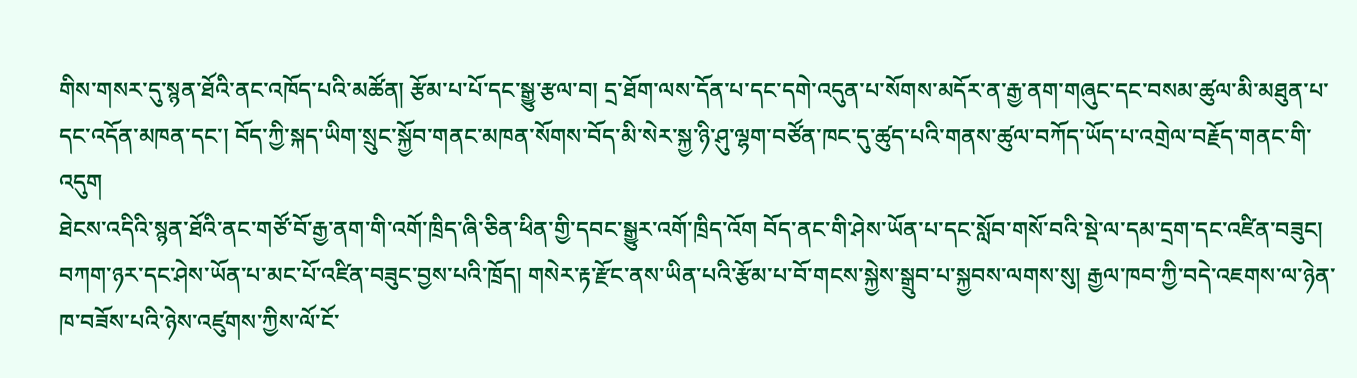གིས་གསར་དུ་སྙན་ཐོའི་ནང་འཁོད་པའི་མཚོན། རྩོམ་པ་པོ་དང་སྒྱུ་རྩལ་བ། དྲ་ཐོག་ལས་དོན་པ་དང་དགེ་འདུན་པ་སོགས་མདོར་ན་རྒྱ་ནག་གཞུང་དང་བསམ་ཚུལ་མི་མཐུན་པ་དང་འདོན་མཁན་དང་། བོད་ཀྱི་སྐད་ཡིག་སྲུང་སྐྱོབ་གནང་མཁན་སོགས་བོད་མི་སེར་སྐྱ་ཉི་ཤུ་ལྷག་བཙོན་ཁང་དུ་ཚུད་པའི་གནས་ཚུལ་བཀོད་ཡོད་པ་འགྲེལ་བརྗོད་གནང་གི་འདུག
ཐེངས་འདིའི་སྙན་ཐོའི་ནང་གཙོ་བོ་རྒྱ་ནག་གི་འགོ་ཁྲིད་ཞི་ཅིན་ཕིན་གྱི་དབང་སྒྱུར་འགོ་ཁྲིད་འོག བོད་ནང་གི་ཤེས་ཡོན་པ་དང་སློབ་གསོ་བའི་སྡེ་ལ་དམ་དྲག་དང་འཛིན་བཟུང། བཀག་ཉར་དང་ཤེས་ཡོན་པ་མང་པོ་འཛིན་བཟུང་བྱས་པའི་ཁྲོད། གསེར་རྟ་རྫོང་ནས་ཡིན་པའི་རྩོམ་པ་བོ་གངས་སྐྱེས་སྒྲུབ་པ་སྐྱབས་ལགས་སུ། རྒྱལ་ཁབ་ཀྱི་བདེ་འཇགས་ལ་ཉེན་ཁ་བཟོས་པའི་ཉེས་འཛུགས་ཀྱིས་ལོ་ངོ་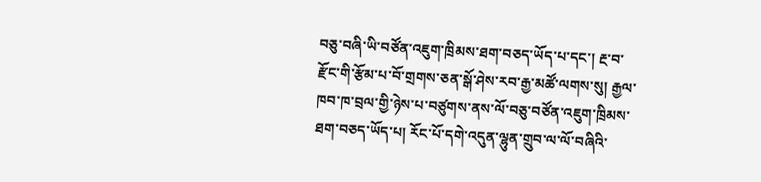བཅུ་བཞི་ཡི་བཙོན་འཇུག་ཁྲིམས་ཐག་བཅད་ཡོད་པ་དང་། རྔ་བ་རྫོང་གི་རྩོམ་པ་བོ་གྲགས་ཅན་སྒོ་ཤེས་རབ་རྒྱ་མཚོ་ལགས་སུ། རྒྱལ་ཁབ་ཁ་བྲལ་གྱི་ཉེས་པ་བཙུགས་ནས་ལོ་བཅུ་བཙོན་འཇུག་ཁྲིམས་ཐག་བཅད་ཡོད་པ། རོང་པོ་དགེ་འདུན་ལྷུན་གྲུབ་ལ་ལོ་བཞིའི་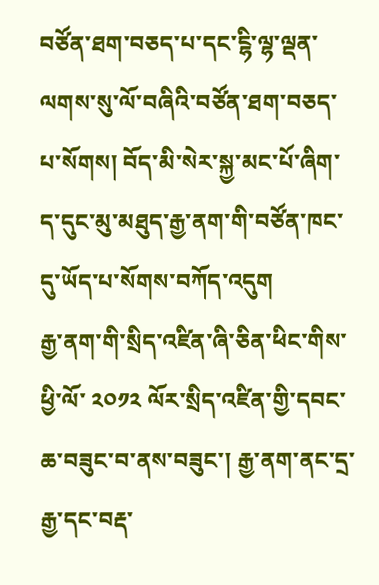བཙོན་ཐག་བཅད་པ་དང་ངྷི་ལྷ་ལྡན་ལགས་སུ་ལོ་བཞིའི་བཙོན་ཐག་བཅད་པ་སོགས། བོད་མི་སེར་སྐྱ་མང་པོ་ཞིག་ད་དུང་མུ་མཐུད་རྒྱ་ནག་གི་བཙོན་ཁང་དུ་ཡོད་པ་སོགས་བཀོད་འདུག
རྒྱ་ནག་གི་སྲིད་འཛིན་ཞི་ཅིན་ཕིང་གིས་ཕྱི་ལོ་ ༢༠༡༢ ལོར་སྲིད་འཛིན་གྱི་དབང་ཆ་བཟུང་བ་ནས་བཟུང་། རྒྱ་ནག་ནང་དྲ་རྒྱ་དང་བརྡ་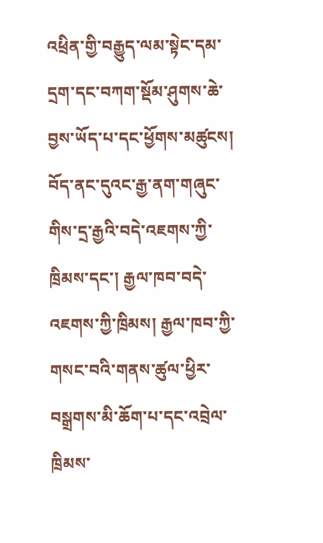འཕྲིན་གྱི་བརྒྱུད་ལམ་སྟེང་དམ་དྲག་དང་བཀག་སྡོམ་ཤུགས་ཆེ་བྱས་ཡོད་པ་དང་ཕྱོགས་མཚུངས། བོད་ནང་དུའང་རྒྱ་ནག་གཞུང་གིས་དྲ་རྒྱའི་བདེ་འཇགས་ཀྱི་ཁྲིམས་དང་། རྒྱལ་ཁབ་བདེ་འཇགས་ཀྱི་ཁྲིམས། རྒྱལ་ཁབ་ཀྱི་གསང་བའི་གནས་ཚུལ་ཕྱིར་བསྒྲགས་མི་ཆོག་པ་དང་འབྲེལ་ཁྲིམས་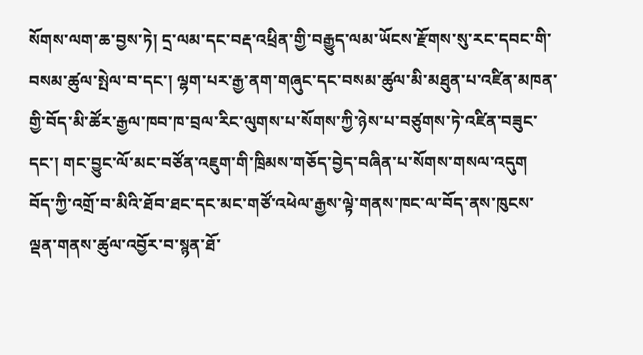སོགས་ལག་ཆ་བྱས་ཏེ། དྲ་ལམ་དང་བརྡ་འཕྲིན་གྱི་བརྒྱུད་ལམ་ཡོངས་རྫོགས་སུ་རང་དབང་གི་བསམ་ཚུལ་སྤེལ་བ་དང་། ལྷག་པར་རྒྱ་ནག་གཞུང་དང་བསམ་ཚུལ་མི་མཐུན་པ་འཛིན་མཁན་གྱི་བོད་མི་ཚོར་རྒྱལ་ཁབ་ཁ་བྲལ་རིང་ལུགས་པ་སོགས་ཀྱི་ཉེས་པ་བཙུགས་ཏེ་འཛིན་བཟུང་དང་། གང་བྱུང་ལོ་མང་བཙོན་འཇུག་གི་ཁྲིམས་གཅོད་བྱེད་བཞིན་པ་སོགས་གསལ་འདུག
བོད་ཀྱི་འགྲོ་བ་མིའི་ཐོབ་ཐང་དང་མང་གཙོ་འཕེལ་རྒྱས་ལྟེ་གནས་ཁང་ལ་བོད་ནས་ཁུངས་ལྡན་གནས་ཚུལ་འབྱོར་བ་སྙན་ཐོ་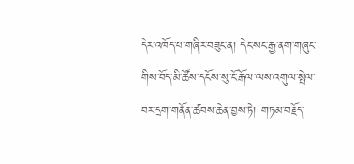དེར་འཁོད་པ་གཞིར་བཟུང་ན། དེང་སང་རྒྱ་ནག་གཞུང་གིས་བོད་མི་ཚོས་དངོས་སུ་ངོ་རྒོལ་ལས་འགུལ་སྤེལ་བར་དྲག་གནོན་ཚབས་ཆེན་བྱས་ཏེ། གཏམ་བརྗོད་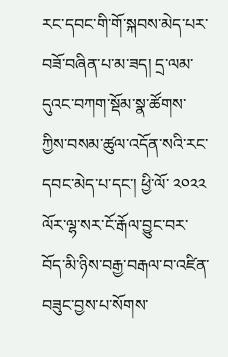རང་དབང་གི་གོ་སྐབས་མེད་པར་བཟོ་བཞིན་པ་མ་ཟད། དྲ་ལམ་དུའང་བཀག་སྡོམ་སྣ་ཚོགས་ཀྱིས་བསམ་ཚུལ་འདོན་སའི་རང་དབང་མེད་པ་དང་། ཕྱི་ལོ་ ༢༠༢༢ ལོར་ལྷ་སར་ངོ་རྒོལ་བྱུང་བར་བོད་མི་ཉིས་བརྒྱ་བརྒལ་བ་འཛིན་བཟུང་བྱས་པ་སོགས་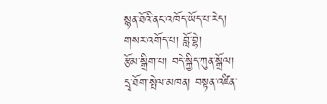སྙན་ཐོའི་ནང་འཁོད་ཡོད་པ་རེད།
གསར་འགོད་པ། བློ་བྷེ།
རྩོམ་སྒྲིག་པ། བདེ་སྐྱིད་ཀུན་སྒྲོལ།
དྲྭ་ཐོག་སྤེལ་མཁན། བསྟན་འཛིན་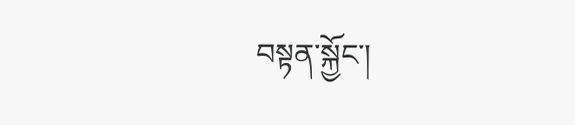བསྟན་སྐྱོང་།